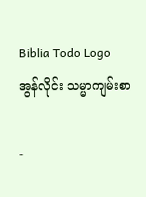Biblia Todo Logo
အွန်လိုင်း သမ္မာကျမ်းစာ

-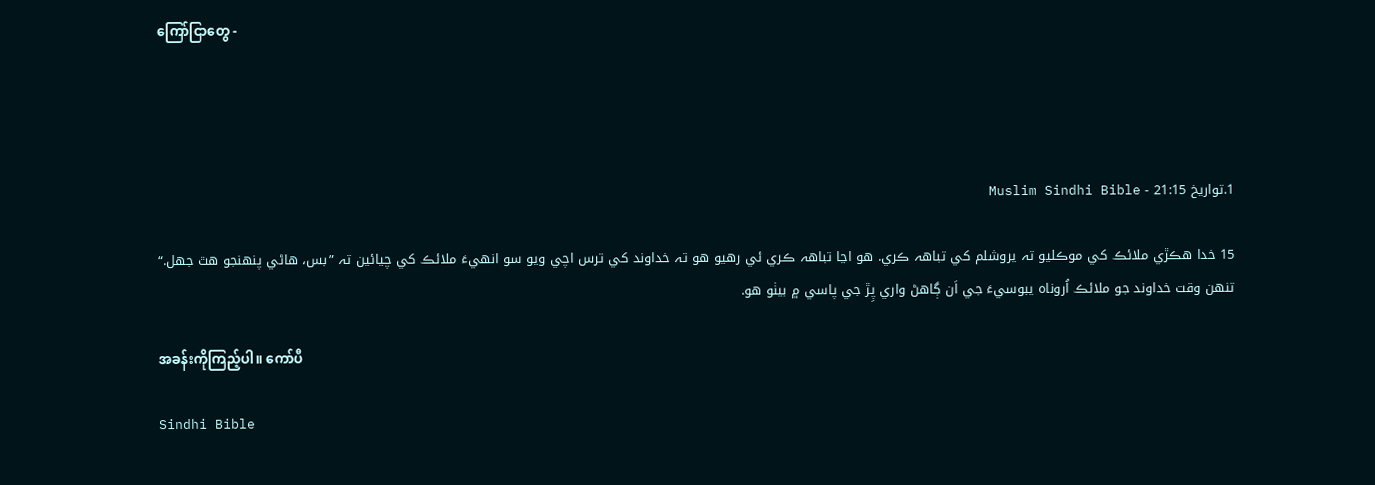ကြော်ငြာတွေ -




1.تواريخ 21:15 - Muslim Sindhi Bible

15 خدا هڪڙي ملائڪ کي موڪليو تہ يروشلم کي تباهہ ڪري. هو اڃا تباهہ ڪري ئي رهيو هو تہ خداوند کي ترس اچي ويو سو انهيءَ ملائڪ کي چيائين تہ ”بس، هاڻي پنهنجو هٿ جھل.“ تنهن وقت خداوند جو ملائڪ اُروناہ يبوسيءَ جي اَن ڳاهڻ واري پِڙ جي پاسي ۾ بيٺو هو.

အခန်းကိုကြည့်ပါ။ ကော်ပီ

Sindhi Bible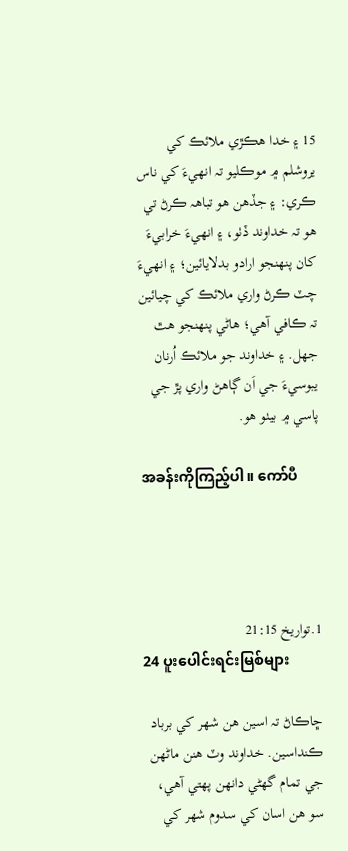15 ۽ خدا هڪڙي ملائڪ کي يروشلم ۾ موڪليو تہ انهيءَ کي ناس ڪري: ۽ جڏهن هو تباهہ ڪرڻ تي هو تہ خداوند ڏٺو، ۽ انهيءَ خرابيءَ کان پنهنجو ارادو بدلايائين؛ ۽ انهيءَ چٽ ڪرڻ واري ملائڪ کي چيائين تہ ڪافي آهي؛ هاڻي پنهنجو هٿ جهل. ۽ خداوند جو ملائڪ اُرنان يبوسيءَ جي اَن ڳاهڻ واري پڙ جي پاسي ۾ بيٺو هو.

အခန်းကိုကြည့်ပါ။ ကော်ပီ




1.تواريخ 21:15
24 ပူးပေါင်းရင်းမြစ်များ

ڇاڪاڻ تہ اسين هن شهر کي برباد ڪنداسين. خداوند وٽ هنن ماڻهن جي تمام گھڻي دانهن پهتي آهي، سو هن اسان کي سدوم شهر کي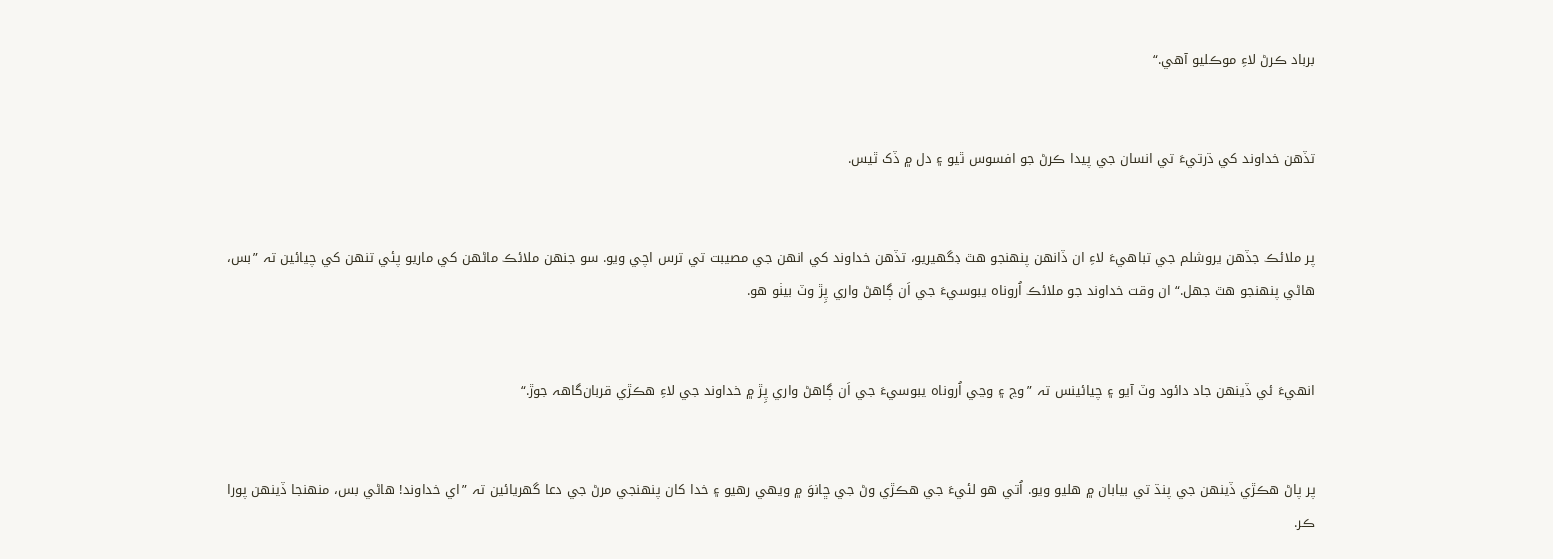برباد ڪرڻ لاءِ موڪليو آهي.“


تڏهن خداوند کي ڌرتيءَ تي انسان جي پيدا ڪرڻ جو افسوس ٿيو ۽ دل ۾ ڏک ٿيس.


پر ملائڪ جڏهن يروشلم جي تباهيءَ لاءِ ان ڏانهن پنهنجو هٿ ڊگھيريو، تڏهن خداوند کي انهن جي مصيبت تي ترس اچي ويو. سو جنهن ملائڪ ماڻهن کي ماريو پئي تنهن کي چيائين تہ ”بس، هاڻي پنهنجو هٿ جھل.“ ان وقت خداوند جو ملائڪ اُروناہ يبوسيءَ جي اَن ڳاهڻ واري پِڙ وٽ بيٺو هو.


انهيءَ ئي ڏينهن جاد دائود وٽ آيو ۽ چيائينس تہ ”وڃ ۽ وڃي اُروناہ يبوسيءَ جي اَن ڳاهڻ واري پِڙ ۾ خداوند جي لاءِ هڪڙي قربان‌گاهہ جوڙ.“


پر پاڻ هڪڙي ڏينهن جي پنڌ تي بيابان ۾ هليو ويو. اُتي هو لئيءَ جي هڪڙي وڻ جي ڇانوَ ۾ ويهي رهيو ۽ خدا کان پنهنجي مرڻ جي دعا گھريائين تہ ”اي خداوند! هاڻي بس، منهنجا ڏينهن پورا ڪر.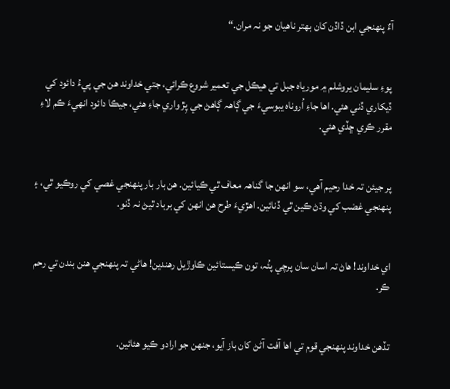آءٌ پنهنجي ابن ڏاڏن کان بهتر ناهيان جو نہ مران.“


پوءِ سليمان يروشلم ۾ مورياہ جبل تي هيڪل جي تعمير شروع ڪرائي، جتي خداوند هن جي پيءُ دائود کي ڏيکاري ڏني هئي. اها جاءِ اُروناہ يبوسيءَ جي ڳاهہ ڳاهڻ جي پِڙ واري جاءِ هئي، جيڪا دائود انهيءَ ڪم لاءِ مقرر ڪري ڇڏي هئي.


پر جيئن تہ خدا رحيم آهي، سو انهن جا گناهہ معاف ٿي ڪيائين. هن بار بار پنهنجي غصي کي روڪيو ٿي، ۽ پنهنجي غضب کي وڌڻ ڪين ٿي ڏنائين. اهڙيءَ طرح هن انهن کي برباد ٿيڻ نہ ڏنو.


اي خداوند! هاڻ تہ اسان سان پرچي پئُہ، تون ڪيستائين ڪاوڙيل رهندين! هاڻي تہ پنهنجي هنن بندن تي رحم ڪر.


تڏهن خداوند پنهنجي قوم تي اها آفت آڻڻ کان باز آيو، جنهن جو ارادو ڪيو هئائين.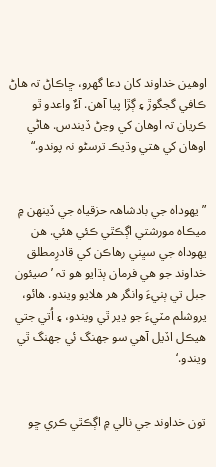اوهين خداوند کان دعا گھرو، ڇاڪاڻ تہ هاڻ ڪافي گجگوڙ ۽ ڳڙا پيا آهن. آءٌ واعدو ٿو ڪريان تہ اوهان کي وڃڻ ڏيندس. هاڻي اوهان کي هتي وڌيڪ ترسڻو نہ پوندو.“


”يهوداہ جي بادشاهہ حزقياہ جي ڏينهن ۾ ميڪاہ مورشتي اڳڪٿي ڪئي هئي. هن يهوداہ جي سڀني رهاڪن کي قادرِمطلق خداوند جو هي فرمان ٻڌايو هو تہ ’صيئون جبل تي ٻنيءَ وانگر هر هلايو ويندو. هائو، يروشلم مٽيءَ جو ڍير ٿي ويندو، ۽ اُتي جتي هيڪل اڏيل آهي سو جھنگ ئي جھنگ ٿي ويندو.‘


تون خداوند جي نالي ۾ اڳڪٿي ڪري ڇو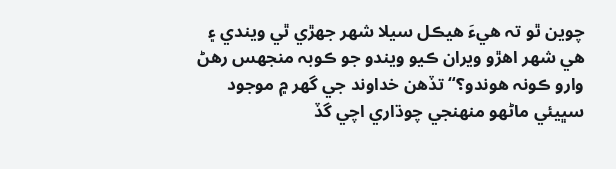چوين ٿو تہ هيءَ هيڪل سيلا شهر جهڙي ٿي ويندي ۽ هي شهر اهڙو ويران ڪيو ويندو جو ڪوبہ منجھس رهڻ وارو ڪونہ هوندو؟“ تڏهن خداوند جي گھر ۾ موجود سڀيئي ماڻهو منهنجي چوڌاري اچي گڏ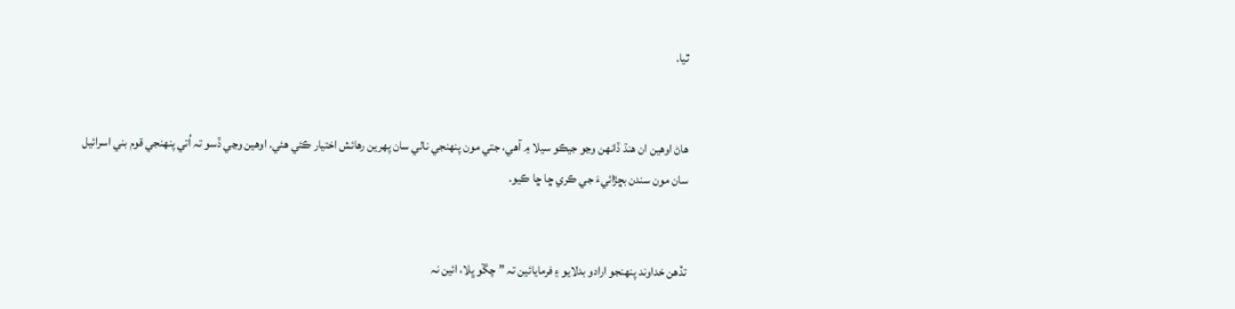ٿيا.


هاڻ اوهين ان هنڌ ڏانهن وڃو جيڪو سيلا ۾ آهي، جتي مون پنهنجي نالي سان پهرين رهائش اختيار ڪئي هئي. اوهين وڃي ڏسو تہ اُتي پنهنجي قوم بني اسرائيل سان مون سندن بڇڙائيءَ جي ڪري ڇا ڇا ڪيو.


تڏهن خداوند پنهنجو ارادو بدلايو ۽ فرمايائين تہ ”چڱو ڀلا، ائين نہ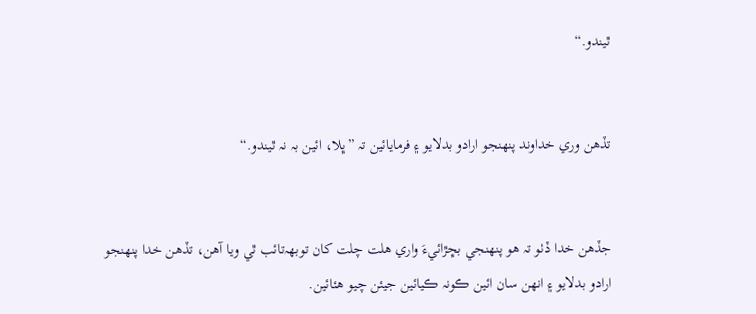ٿيندو.“


تڏهن وري خداوند پنهنجو ارادو بدلايو ۽ فرمايائين تہ ”ڀلا، ائين بہ نہ ٿيندو.“


جڏهن خدا ڏٺو تہ هو پنهنجي بڇڙائيءَ واري هلت چلت کان توبهہ‌تائب ٿي ويا آهن، تڏهن خدا پنهنجو ارادو بدلايو ۽ انهن سان ائين ڪونہ ڪيائين جيئن چيو هئائين.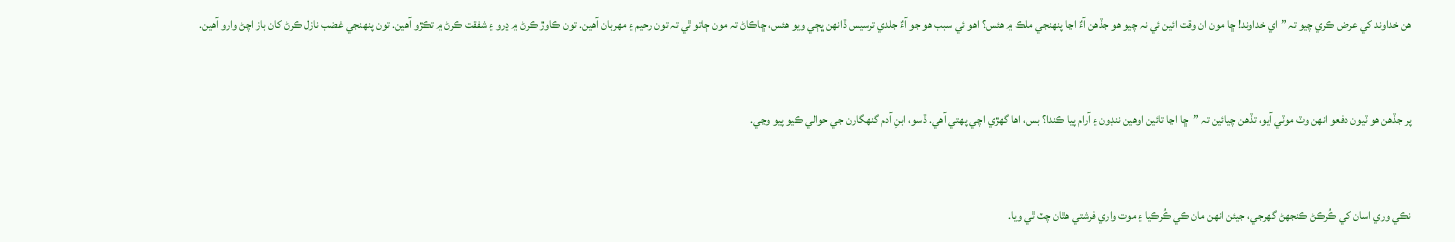هن خداوند کي عرض ڪري چيو تہ ”اي خداوند! ڇا مون ان وقت ائين ئي نہ چيو هو جڏهن آءٌ اڃا پنهنجي ملڪ ۾ هئس؟ اهو ئي سبب هو جو آءٌ جلدي ترسيس ڏانهن ڀڄي ويو هئس، ڇاڪاڻ تہ مون ڄاتو ٿي تہ تون رحيم ۽ مهربان آهين. تون ڪاوڙ ڪرڻ ۾ ڍرو ۽ شفقت ڪرڻ ۾ تڪڙو آهين. تون پنهنجي غضب نازل ڪرڻ کان باز اچڻ وارو آهين.


پر جڏهن هو ٽيون دفعو انهن وٽ موٽي آيو، تڏهن چيائين تہ ”ڇا اڃا تائين اوهين ننڊون ۽ آرام پيا ڪندا؟ بس، اها گھڙي اچي پهتي آهي. ڏسو، ابنِ آدم گنهگارن جي حوالي ڪيو پيو وڃي.


نڪي وري اسان کي ڪُرڪڻ ڪنجھڻ گھرجي، جيئن انهن مان ڪي ڪُرڪيا ۽ موت واري فرشتي هٿان چٽ ٿي ويا.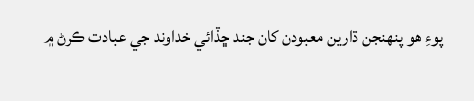پوءِ هو پنهنجن ڌارين معبودن کان جند ڇڏائي خداوند جي عبادت ڪرڻ ۾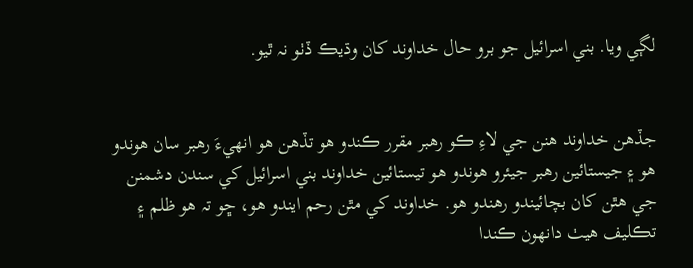لڳي ويا. بني اسرائيل جو برو حال خداوند کان وڌيڪ ڏٺو نہ ٿيو.


جڏهن خداوند هنن جي لاءِ ڪو رهبر مقرر ڪندو هو تڏهن هو انهيءَ رهبر سان هوندو هو ۽ جيستائين رهبر جيئرو هوندو هو تيستائين خداوند بني اسرائيل کي سندن دشمنن جي هٿن کان بچائيندو رهندو هو. خداوند کي مٿن رحم ايندو هو، ڇو تہ هو ظلم ۽ تڪليف هيٺ دانهون ڪندا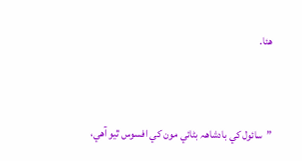هئا.


”سائول کي بادشاهہ بڻائي مون کي افسوس ٿيو آهي،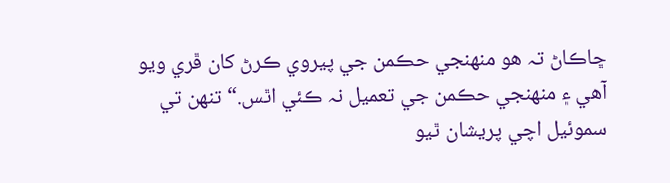ڇاڪاڻ تہ هو منهنجي حڪمن جي پيروي ڪرڻ کان ڦري ويو آهي ۽ منهنجي حڪمن جي تعميل نہ ڪئي اٿس.“ تنهن تي سموئيل اچي پريشان ٿيو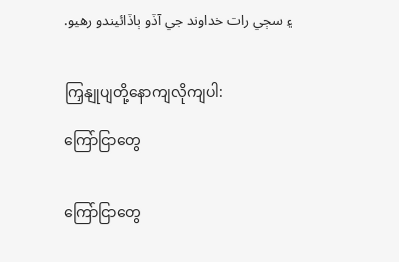۽ سڄي رات خداوند جي آڏو ٻاڏائيندو رهيو.


ကြှနျုပျတို့နောကျလိုကျပါ:

ကြော်ငြာတွေ


ကြော်ငြာတွေ